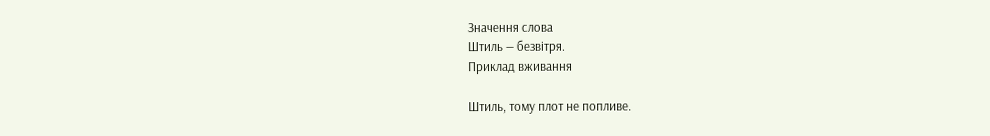Значення слова
Штиль — безвітря.
Приклад вживання

Штиль, тому плот не попливе.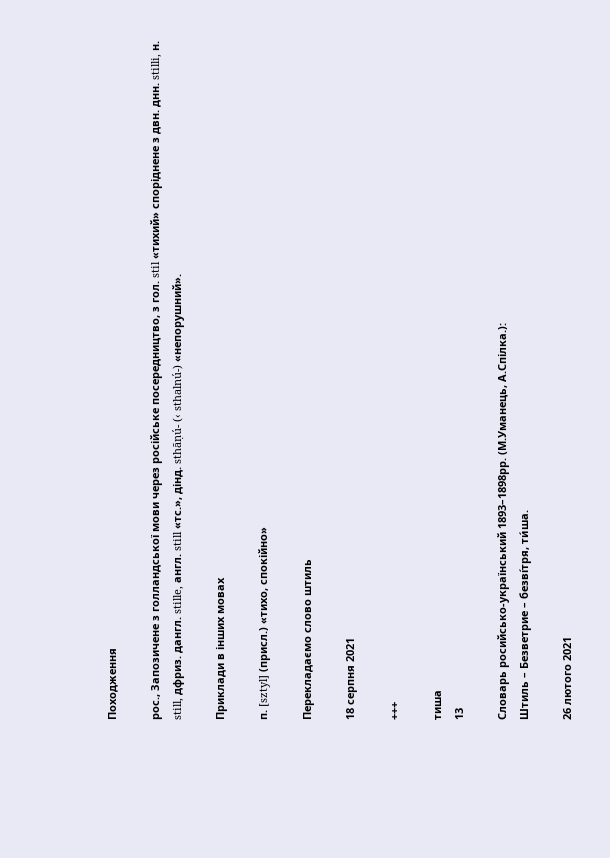Походження

рос., Запозичене з голландської мови через російське посередництво, з гол. stil «тихий» споріднене з двн. днн. stilli, н. still, дфриз. дангл. stille, англ. still «тс.», дінд. sthāṇú- (‹ sthalnú-) «непорушний».

Приклади в інших мовах

п. [sztyl] (присл.) «тихо, спокійно»

Перекладаємо слово штиль

18 серпня 2021

+++

тиша
13

Словарь росийсько-український 1893–1898рр. (М.Уманець, А.Спілка.):
Штиль – Безветрие – безві́тря, ти́ша.

26 лютого 2021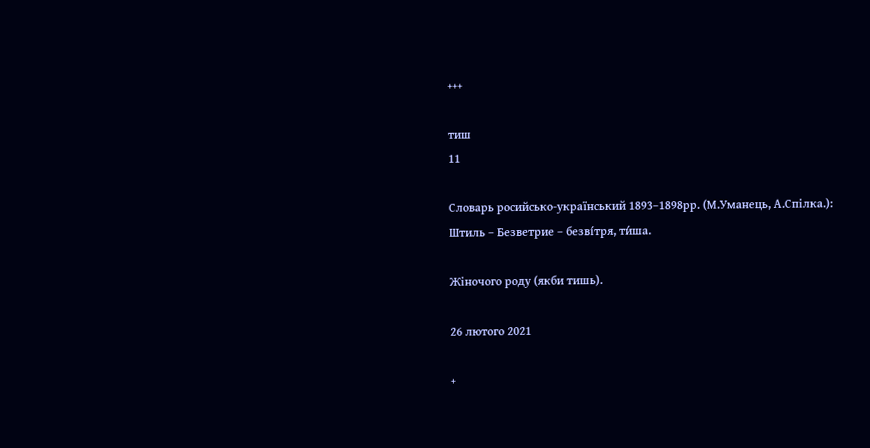+++

тиш
11

Словарь росийсько-український 1893–1898рр. (М.Уманець, А.Спілка.):
Штиль – Безветрие – безві́тря, ти́ша.

Жіночого роду (якби тишь).

26 лютого 2021

+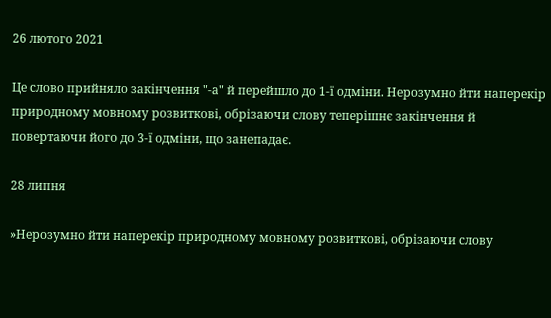26 лютого 2021

Це слово прийняло закінчення "-а" й перейшло до 1-ї одміни. Нерозумно йти наперекір природному мовному розвиткові, обрізаючи слову теперішнє закінчення й повертаючи його до 3-ї одміни, що занепадає.

28 липня

»Нерозумно йти наперекір природному мовному розвиткові, обрізаючи слову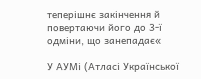теперішнє закінчення й повертаючи його до 3-ї одміни, що занепадає«

У АУМі (Атласі Української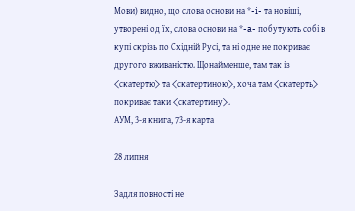Мови) видно, що слова основи на *-i- та новіші, утворені од їх, слова основи на *-a- побутують собі в купі скрізь по Східній Русі, та ні одне не покриває другого вживаністю. Щонайменше, там так із ⟨скатертю⟩ та ⟨скатертиною⟩, хоча там ⟨скатерть⟩ покриває таки ⟨скатертину⟩.
АУМ, 3-я книга, 73-я карта

28 липня

Задля повності не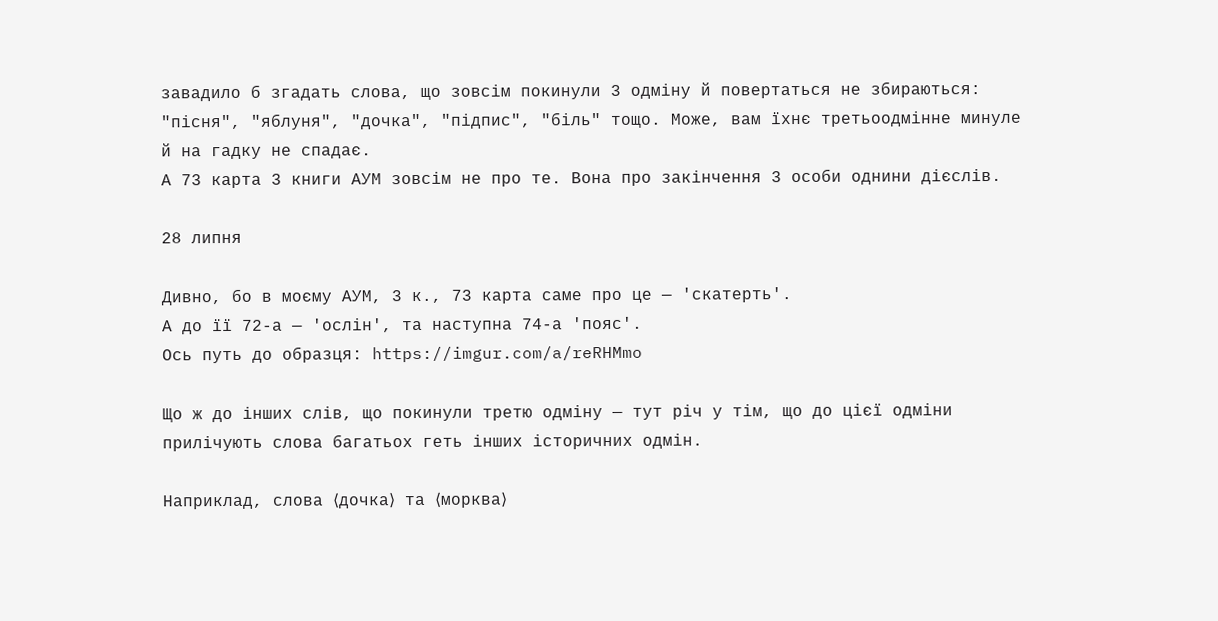завадило б згадать слова, що зовсім покинули 3 одміну й повертаться не збираються: "пісня", "яблуня", "дочка", "підпис", "біль" тощо. Може, вам їхнє третьоодмінне минуле й на гадку не спадає.
А 73 карта 3 книги АУМ зовсім не про те. Вона про закінчення 3 особи однини дієслів.

28 липня

Дивно, бо в моєму АУМ, 3 к., 73 карта саме про це — 'скатерть'.
А до її 72-а — 'ослін', та наступна 74-а 'пояс'.
Ось путь до образця: https://imgur.com/a/reRHMmo

Що ж до інших слів, що покинули третю одміну — тут річ у тім, що до цієї одміни прилічують слова багатьох геть інших історичних одмін.

Наприклад, слова ⟨дочка⟩ та ⟨морква⟩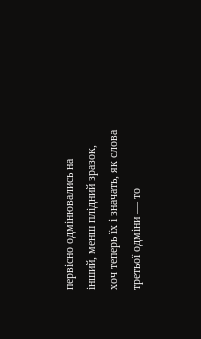первісно одмінювались на інший, менш плідний зразок, хоч теперь їх і значать, як слова третьої одміни — то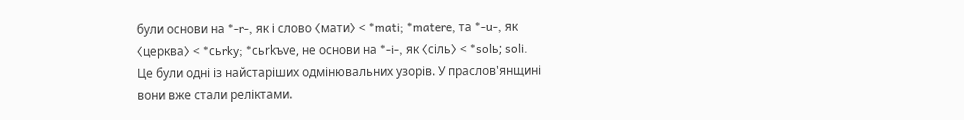були основи на *-r-, як і слово ⟨мати⟩ < *mati; *matere, та *-u-, як ⟨церква⟩ < *cьrky; *cьrkъve, не основи на *-i-, як ⟨сіль⟩ < *solь; soli.
Це були одні із найстаріших одмінювальних узорів. У праслов'янщині вони вже стали реліктами.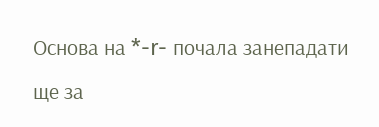Основа на *-r- почала занепадати ще за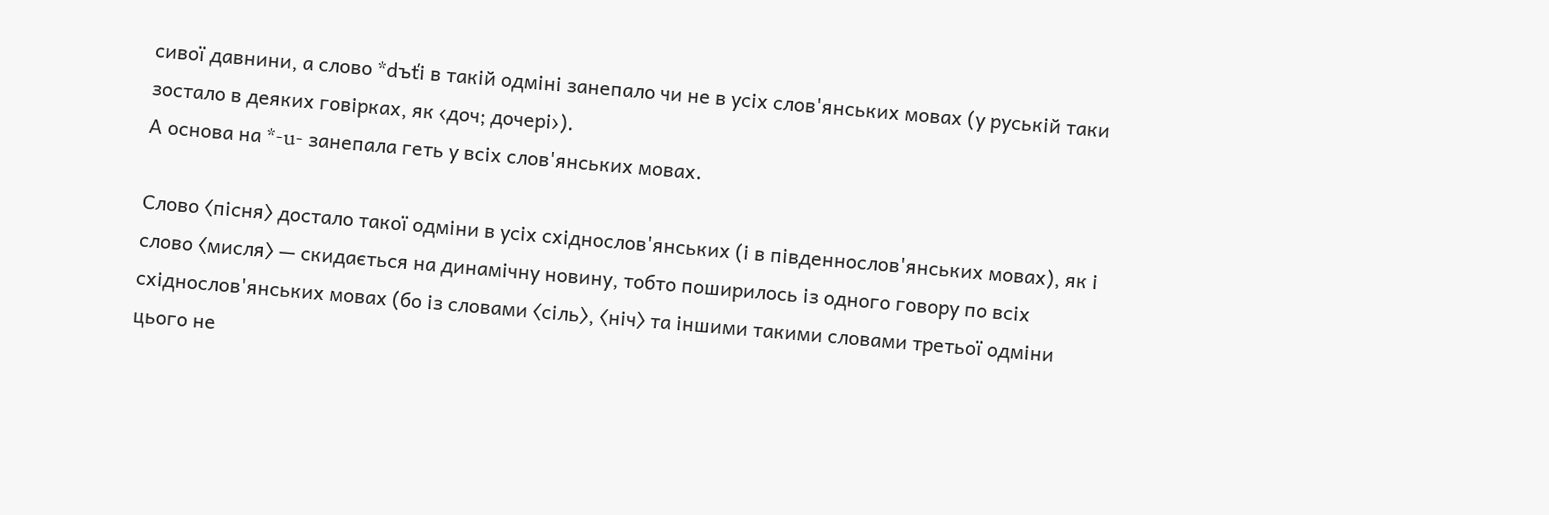сивої давнини, а слово *dъťi в такій одміні занепало чи не в усіх слов'янських мовах (у руській таки зостало в деяких говірках, як ‹доч; дочері›).
А основа на *-u- занепала геть у всіх слов'янських мовах.

Слово ⟨пісня⟩ достало такої одміни в усіх східнослов'янських (і в південнослов'янських мовах), як і слово ⟨мисля⟩ — скидається на динамічну новину, тобто поширилось із одного говору по всіх східнослов'янських мовах (бо із словами ⟨сіль⟩, ⟨ніч⟩ та іншими такими словами третьої одміни цього не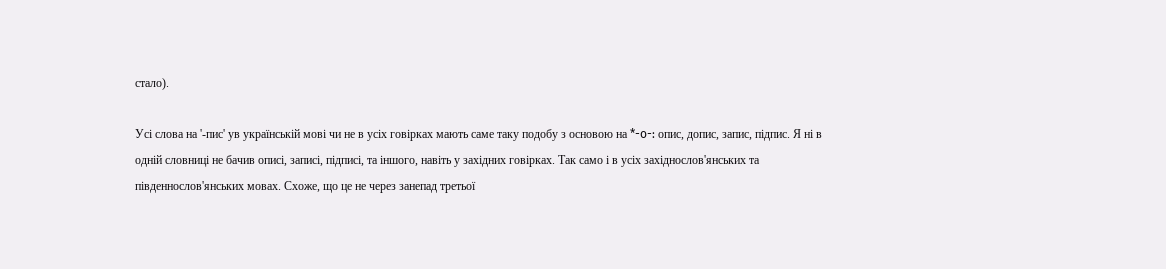стало).

Усі слова на '-пис' ув українській мові чи не в усіх говірках мають саме таку подобу з основою на *-o-: опис, допис, запис, підпис. Я ні в одній словниці не бачив описі, записі, підписі, та іншого, навіть у західних говірках. Так само і в усіх західнослов'янських та південнослов'янських мовах. Схоже, що це не через занепад третьої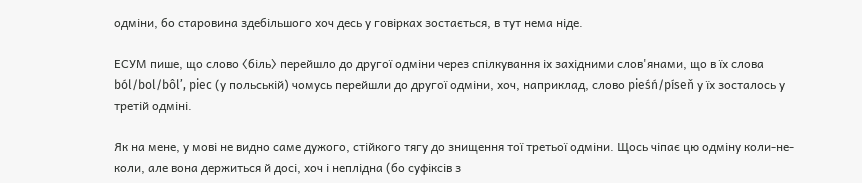одміни, бо старовина здебільшого хоч десь у говірках зостається, в тут нема ніде.

ЕСУМ пише, що слово ⟨біль⟩ перейшло до другої одміни через спілкування іх західними слов'янами, що в їх слова ból/bol/bôl’, piec (у польській) чомусь перейшли до другої одміни, хоч, наприклад, слово pieśń/píseň у їх зосталось у третій одміні.

Як на мене, у мові не видно саме дужого, стійкого тягу до знищення тої третьої одміни. Щось чіпає цю одміну коли-не-коли, але вона держиться й досі, хоч і неплідна (бо суфіксів з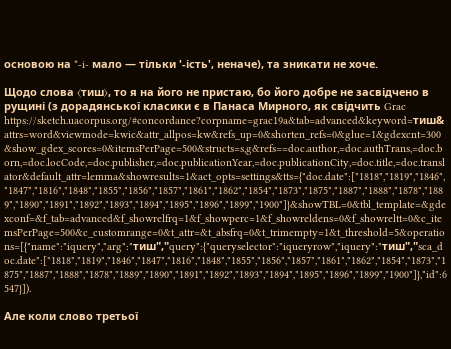основою на *-i- мало — тільки '-ість', неначе), та зникати не хоче.

Щодо слова ⟨тиш⟩, то я на його не пристаю, бо його добре не засвідчено в рущині (з дорадянської класики є в Панаса Мирного, як свідчить Grac https://sketch.uacorpus.org/#concordance?corpname=grac19a&tab=advanced&keyword=тиш&attrs=word&viewmode=kwic&attr_allpos=kw&refs_up=0&shorten_refs=0&glue=1&gdexcnt=300&show_gdex_scores=0&itemsPerPage=500&structs=s,g&refs==doc.author,=doc.authTrans,=doc.born,=doc.locCode,=doc.publisher,=doc.publicationYear,=doc.publicationCity,=doc.title,=doc.translator&default_attr=lemma&showresults=1&act_opts=settings&tts={"doc.date":["1818","1819","1846","1847","1816","1848","1855","1856","1857","1861","1862","1854","1873","1875","1887","1888","1878","1889","1890","1891","1892","1893","1894","1895","1896","1899","1900"]}&showTBL=0&tbl_template=&gdexconf=&f_tab=advanced&f_showrelfrq=1&f_showperc=1&f_showreldens=0&f_showreltt=0&c_itemsPerPage=500&c_customrange=0&t_attr=&t_absfrq=0&t_trimempty=1&t_threshold=5&operations=[{"name":"iquery","arg":"тиш","query":{"queryselector":"iqueryrow","iquery":"тиш","sca_doc.date":["1818","1819","1846","1847","1816","1848","1855","1856","1857","1861","1862","1854","1873","1875","1887","1888","1878","1889","1890","1891","1892","1893","1894","1895","1896","1899","1900"]},"id":6547}]).

Але коли слово третьої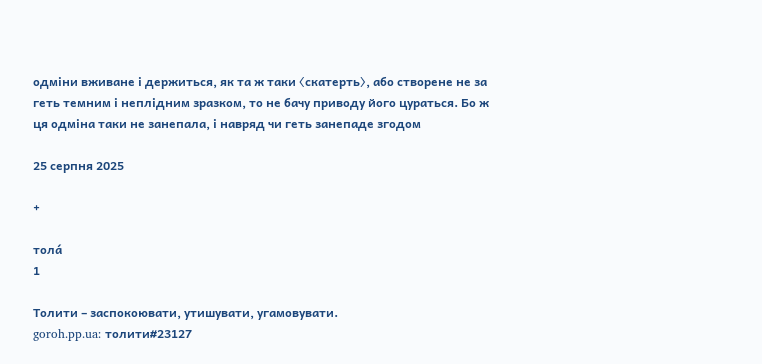одміни вживане і держиться, як та ж таки ⟨скатерть⟩, або створене не за геть темним і неплідним зразком, то не бачу приводу його цураться. Бо ж ця одміна таки не занепала, і навряд чи геть занепаде згодом

25 серпня 2025

+

тола́
1

Толити – заспокоювати, утишувати, угамовувати.
goroh.pp.ua: толити#23127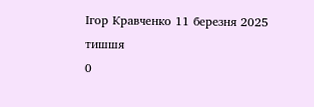Ігор Кравченко 11 березня 2025
тишшя
0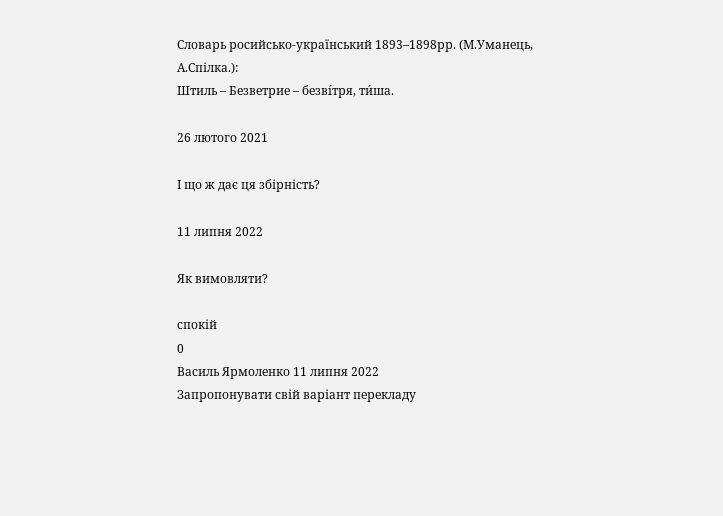Словарь росийсько-український 1893–1898рр. (М.Уманець, А.Спілка.):
Штиль – Безветрие – безві́тря, ти́ша.

26 лютого 2021

І що ж дає ця збірність?

11 липня 2022

Як вимовляти?

спокій
0
Василь Ярмоленко 11 липня 2022
Запропонувати свій варіант перекладу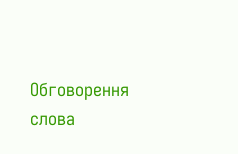Обговорення слова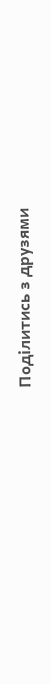Поділитись з друзями